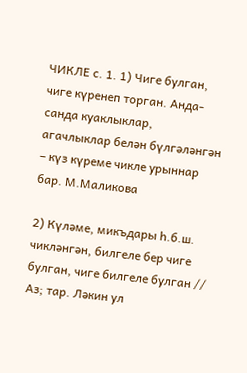ЧИКЛЕ с. 1. 1) Чиге булган, чиге күренеп торган. Анда-санда куаклыклар, агачлыклар белән бүлгәләнгән – күз күреме чикле урыннар бар. М.Маликова

2) Күләме, микъдары һ.б.ш. чикләнгән, билгеле бер чиге булган, чиге билгеле булган // Аз; тар. Ләкин ул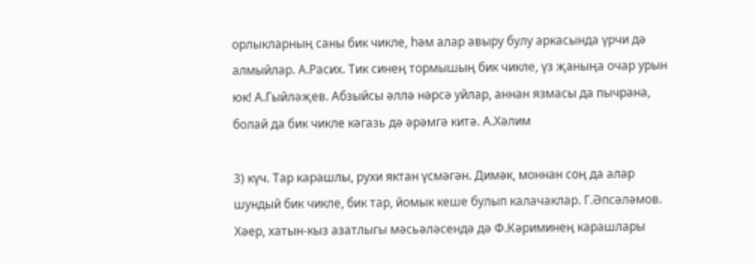орлыкларның саны бик чикле, һәм алар авыру булу аркасында үрчи дә алмыйлар. А.Расих. Тик синең тормышың бик чикле, үз җаныңа очар урын юк! А.Гыйләҗев. Абзыйсы әллә нәрсә уйлар, аннан язмасы да пычрана, болай да бик чикле кәгазь дә әрәмгә китә. А.Хәлим

3) күч. Тар карашлы, рухи яктан үсмәгән. Димәк, моннан соң да алар шундый бик чикле, бик тар, йомык кеше булып калачаклар. Г.Әпсәләмов. Хәер, хатын-кыз азатлыгы мәсьәләсендә дә Ф.Кәриминең карашлары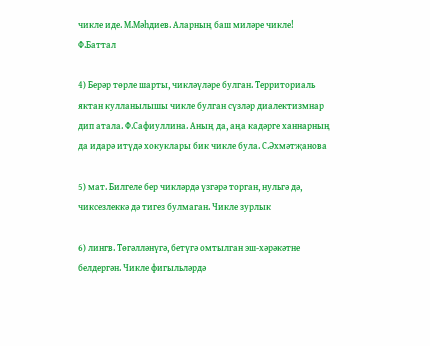чикле иде. М.Мәһдиев. Аларның баш миләре чикле! Ф.Баттал

4) Берәр төрле шарты, чикләүләре булган. Территориаль яктан кулланылышы чикле булган сүзләр диалектизмнар дип атала. Ф.Сафиуллина. Аның да, аңа кадәрге ханнарның да идарә итүдә хокуклары бик чикле була. С.Әхмәтҗанова

5) мат. Билгеле бер чикләрдә үзгәрә торган, нульгә дә, чиксезлеккә дә тигез булмаган. Чикле зурлык

6) лингв. Төгәлләнүгә, бетүгә омтылган эш-хәрәкәтне белдергән. Чикле фигыльләрдә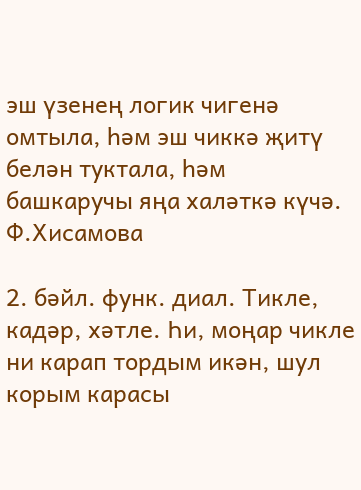эш үзенең логик чигенә омтыла, һәм эш чиккә җитү белән туктала, һәм башкаручы яңа халәткә күчә. Ф.Хисамова

2. бәйл. функ. диал. Тикле, кадәр, хәтле. Һи, моңар чикле ни карап тордым икән, шул корым карасы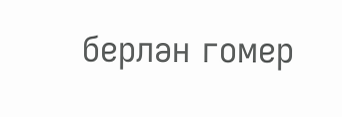берлән гомер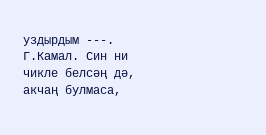уздырдым ---. Г.Камал. Син ни чикле белсәң дә, акчаң булмаса,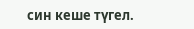син кеше түгел.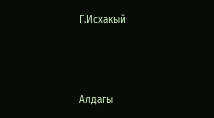Г.Исхакый



Алдагы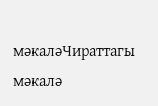мәкаләЧираттагы мәкалә